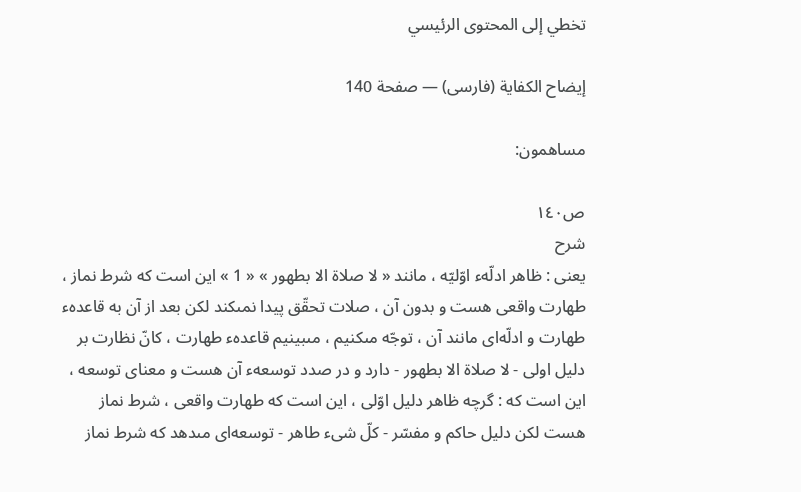تخطي إلى المحتوى الرئيسي

إيضاح الكفاية (فارسى) — صفحة 140

مساهمون:

ص١٤٠
شرح
يعنى : ظاهر ادلّهء اوّليّه ، مانند « لا صلاة الا بطهور » « 1 » اين است كه شرط نماز ، طهارت واقعى هست و بدون آن ، صلات تحقّق پيدا نمىكند لكن بعد از آن به قاعدهء طهارت و ادلّه‌اى مانند آن ، توجّه مىكنيم ، مىبينيم قاعدهء طهارت ، كانّ نظارت بر دليل اولى - لا صلاة الا بطهور - دارد و در صدد توسعهء آن هست و معناى توسعه ، اين است كه : گرچه ظاهر دليل اوّلى ، اين است كه طهارت واقعى ، شرط نماز هست لكن دليل حاكم و مفسّر - كلّ شىء طاهر - توسعه‌اى مىدهد كه شرط نماز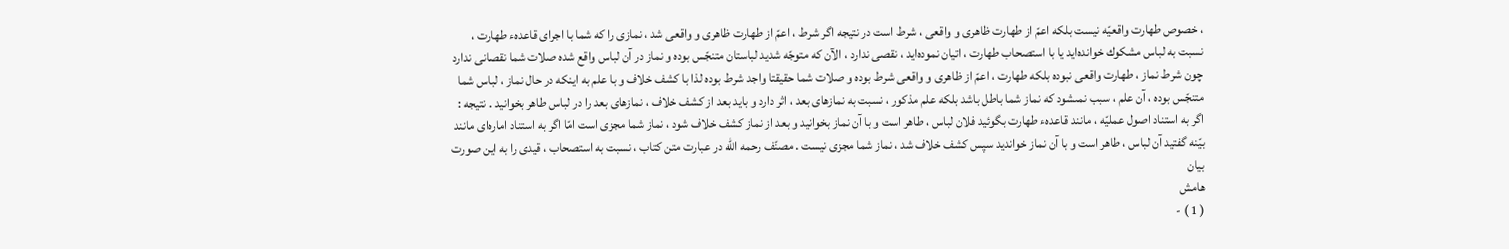، خصوص طهارت واقعيّه نيست بلكه اعمّ از طهارت ظاهرى و واقعى ، شرط است در نتيجه اگر شرط ، اعمّ از طهارت ظاهرى و واقعى شد ، نمازى را كه شما با اجراى قاعدهء طهارت ، نسبت به لباس مشكوك خوانده‌ايد يا با استصحاب طهارت ، اتيان نموده‌ايد ، نقصى ندارد ، الآن كه متوجّه شديد لباستان متنجّس بوده و نماز در آن لباس واقع شده صلات شما نقصانى ندارد چون شرط نماز ، طهارت واقعى نبوده بلكه طهارت ، اعمّ از ظاهرى و واقعى شرط بوده و صلات شما حقيقتا واجد شرط بوده لذا با كشف خلاف و با علم به اينكه در حال نماز ، لباس شما متنجّس بوده ، آن علم ، سبب نمىشود كه نماز شما باطل باشد بلكه علم مذكور ، نسبت به نمازهاى بعد ، اثر دارد و بايد بعد از كشف خلاف ، نمازهاى بعد را در لباس طاهر بخوانيد . نتيجه : اگر به استناد اصول عمليّه ، مانند قاعدهء طهارت بگوئيد فلان لباس ، طاهر است و با آن نماز بخوانيد و بعد از نماز كشف خلاف شود ، نماز شما مجزى است امّا اگر به استناد اماره‌اى مانند بيّنه گفتيد آن لباس ، طاهر است و با آن نماز خوانديد سپس كشف خلاف شد ، نماز شما مجزى نيست . مصنّف رحمه اللّه در عبارت متن كتاب ، نسبت به استصحاب ، قيدى را به اين صورت بيان
هامش
( 1 ) -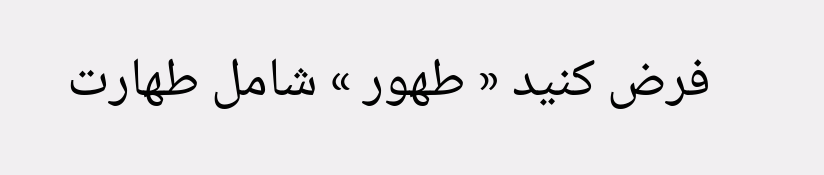فرض كنيد « طهور » شامل طهارت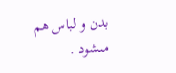بدن و لباس هم مىشود .